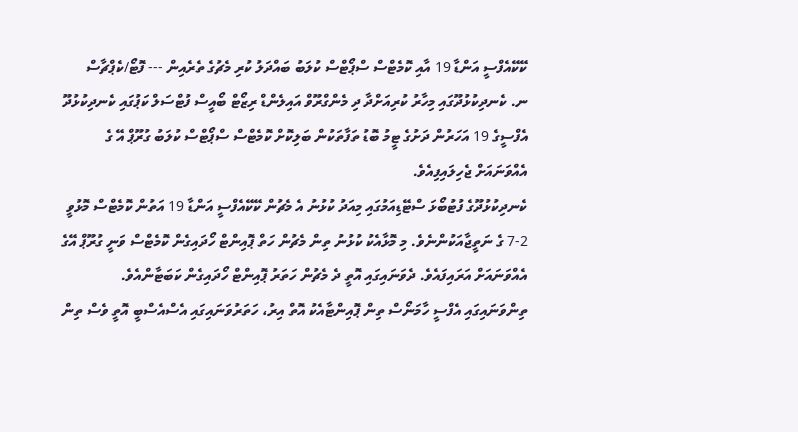ކޭކޭއެފްސީ އަންޑާ 19 އާއި ކޮމެޓްސް ސްޕޯޓްސް ކުލަބު ބައްދަލު ކުރި މެޗުގެ ތެރެއިން --- ފޮޓޯ/ކެޕްޗާސް
ނ. ކެނދިކުޅުދޫގައި މިހާރު ކުރިއަށްދާ ދި މެންގްރޫވް އައިލެންޑް ރިޒޯޓް ބޯއީސް ފުޓްސަލް ކަޕުގައި ކެނދިކުޅުދޫ އެފްސީގެ 19 އަހަރުން ދަށުގެ ޓީމު ބޮޑު ތަފާތަކުން ބަލިކޮށް ކޮމެޓްސް ސްޕޯޓްސް ކުލަބު ގުރޫޕް އޭ ގެ އެއްވަނައަށް ޖެހިލައިފިއެވެ.
ކެނދިކުޅުދޫގެ ފުޓުބޯޅަ ސްޓޭޑިއަމުގައި މިއަދު ކުޅުނު އެ މެޗުން ކޭކޭއެފްސީ އަންޑާ 19 އަތުން ކޮމެޓްސް މޮޅުވީ 2-7 ގެ ނަތީޖާއަކުންނެވެ. މި މޮޅާއެކު ކުޅުނު ތިން މެޗުން ހަތް ޕޮއިންޓް ހޯދައިގެން ކޮމެޓްސް ވަނީ ގުރޫޕް އޭގެ އެއްވަނައަށް އަރައިފައެވެ. ދެވަނައިގައި އޮތީ ދެ މެޗުން ހަތަރު ޕޮއިންޓް ހޯދައިގެން ކަބަޓާންއެވެ. ތިންވަނައިގައި އެފްސީ ހާމަނޯސް ތިން ޕޮއިންޓާއެކު އޮތް އިރު، ހަތަރުވަނައިގައި އެސްއެސްބީ އޮތީ ވެސް ތިން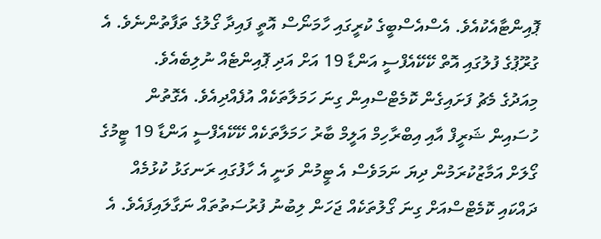ޕޮއިންޓާއެކުއެވެ. އެސްއެސްބީގެ ކުރީގައި ހާމަނޯސް އޮތީ ފައިދާ ގޯލުގެ ތަފާތުންނެވެ. އެ ގުރޫޕުގެ ފުލުގައި އޮތް ކޭކޭއެފްސީ އަންޑާ 19 އަށް އަދި ޕޮއިންޓެއް ނުލިބެއެވެ.
މިއަދުގެ މެޗު ފަށައިގެން ކޮމެޓްސްއިން ގިނަ ހަމަލާތަކެއް އުފެއްދިއެވެ. އެގޮތުން ހުސައިން ޝަރީފް އާއި އިބްރާހިމް އަލީމް ބާރު ހަމަލާތަކެއް ކޭކޭއެފްސީ އަންޑާ 19 ޓީމުގެ ގޯލަށް އަމާޒުކުރަމުން ދިޔަ ނަމަވެސް އެ ޓީމުން ވަނީ އެ ހާފުގައި ރަނގަޅު ކުޅުމެއް ދައްކައި ކޮމެޓްސްއަށް ގިނަ ގޯލުތަކެއް ޖަހަން ލިބުނު ފުރުސަތުތައް ނަގާލައިފައެވެ. އެ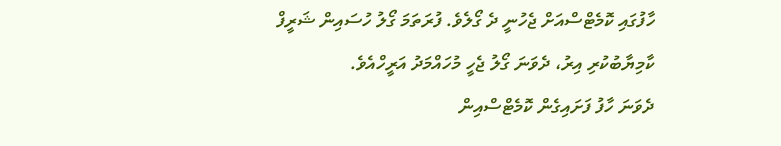ހާފުގައި ކޮމެޓްސްއަށް ޖެހުނީ ދެ ގޯލެވެ. ފުރަތަމަ ގޯލު ހުސައިން ޝަރީފް ކާމިޔާބުކުރި އިރު، ދެވަނަ ގޯލު ޖެހީ މުހައްމަދު އަރީހްއެވެ.
ދެވަނަ ހާފު ފަށައިގެން ކޮމެޓްސްއިން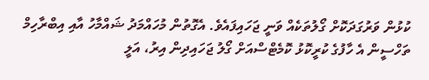ކުޅުން ވަރުގަދަކޮށް ގޯލުތަކެއް ވަނީ ޖަހައިފައެވެ. އެގޮތުން މުހައްމަދު ޝައްމާހު އާއި އިބްރާހިމް ތަހްސީން އެ ހާފުގެ ކުރީކޮޅު ކޮމެޓްސްއަށް ގޯލު ޖަހައިދިން އިރު، އަލީ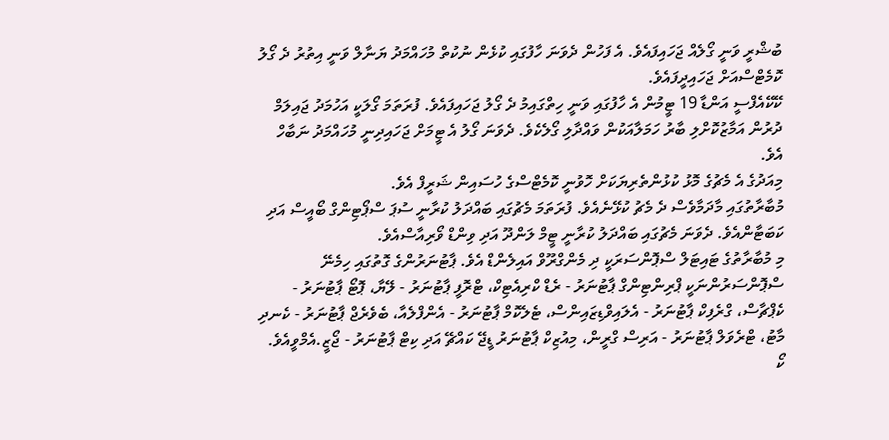ބުޝްރީ ވަނީ ގޯލެއް ޖަހައިފައެވެ. އެ ފަހުން ދެވަނަ ހާފުގައި ކުޅެން ނުކުތް މުހައްމަދު ޔަނާލް ވަނީ އިތުރު ދެ ގޯލު ކޮމެޓްސްއަށް ޖަހައިދީފައެވެ.
ކޭކޭއެފްސީ އަންޑާ 19 ޓީމުން އެ ހާފުގައި ވަނީ ހިތްގައިމު ދެ ގޯލު ޖަހައިފައެވެ. ފުރަތަމަ ގޯލަކީ އަހުމަދު ޖައިލަމް ދުރުން އަމާޒުކޮށްލި ބާރު ހަމަލާއަކުން ވައްދާލި ގޯލެކެވެ. ދެވަނަ ގޯލު އެ ޓީމަށް ޖަހައިދިނީ މުހައްމަދު ނަބާހް އެވެ.
މިއަދުގެ އެ މެޗުގެ މޮޅު ކުޅުންތެރިޔަކަށް ހޮވުނީ ކޮމެޓްސްގެ ހުސައިން ޝަރީފް އެވެ.
މުބާރާތުގައި މާދަމާވެސް ދެ މެޗު ކުޅޭނެއެވެ. ފުރަތަމަ މެޗުގައި ބައްދަލު ކުރާނީ ސުޕަ ސްޕޯޓިންގް ބޯއީސް އަދި ކަބަޓާންއެވެ. ދެވަނަ މެޗުގައި ބައްދަލު ކުރާނީ ޓީމް ލަންދޫ އަދި ވިންޑް ވޯރިއާސްއެވެ.
މި މުބާރާތުގެ ޓައިޓަލް ސްޕޮންސަރަކީ ދި މެންގްރޫވް އައިލެންޑް އެވެ. ޕާޓުނަރުންގެ ގޮތުގައި ހިމެނޭ ސްޕޮންސަރުންނަކީ ޕްރިންޓިންގް ޕާޓުނަރު - ރެޑް ކްރިއެޓިކް، ޓްރޮފީ ޕާޓުނަރު - ލޭޔާ، ޕޮޓޯ ޕާޓުނަރު - ކެޕްޗާސް، ގްރެފިކް ޕާޓުނަރު - އެލައިވްޑިޒައިންސް، ޓެލެކޮމް ޕާޓުނަރު - އެންފްލެއާ، ބެވެރެޖް ޕާޓުނަރު - ކެނދި މާޓު، ޓްރެވަލް ޕާޓުނަރު - އަރިސް ގްރީން، މިއުޒިކް ޕާޓުނަރު ޑީޖޭ ކައްޗޭ އަދި ކިޓް ޕާޓުނަރު - ޖޯޒީ.އެމްވީއެވެ.
ކޯ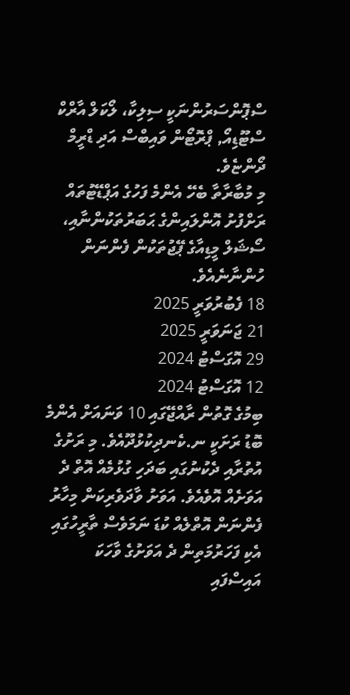ސްޕޮންސަރުންނަކީ ސިލިކާ، ލޯކަލް އާރްކް ސްޓޫޑިއޯ, ޕްރޮޓޯން ވައިބްސް އަދި ޑްރީމް ދޯންޏެވެ.
މި މުބާރާތާ ބެހޭ އެންމެ ފަހުގެ އަޕްޑޭޓުތައް ރަށްފުށު އޮންލައިންގެ ޙަބަރުތަކުންނާއި، ސޯޝަލް މީޑިއާގެ ޕޭޖުތަކުން ފެންނަން ހުންނާނެއެވެ.
18 ފެބުރުވަރީ 2025
21 ޖަނަވަރީ 2025
29 އޮގަސްޓު 2024
12 އޮގަސްޓު 2024
ބިމުގެ ގޮތުން ރާއްޖޭގައި 10 ވަނައަށް އެންމެ ބޮޑު ރަށަކީ ނ.ކެނދިކުޅުދޫއެވެ. މި ރަށުގެ އުތުރާއި ދެކުނުގައި ބަދަހި ގުޅުމެއް އޮތް ދެ އަވަށެއް އޮވެއެވެ. އަވަށު ވާދަވެރިކަން މިހާރު ފެންނަން އޮތްލެއް ކުޑަ ނަމަވެސް ތާރީހުގައި އެކި ފަހަރުމަތިން ދެ އަވަށުގެ ވާހަކަ އައިސްފައި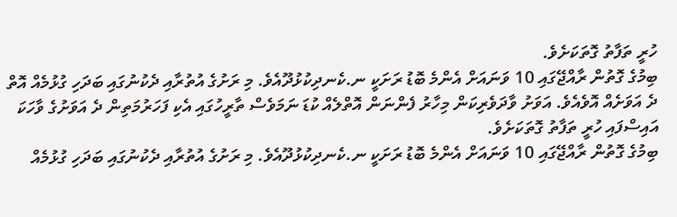ހުރީ ތަފާތު ގޮތަކަށެވެ.
ބިމުގެ ގޮތުން ރާއްޖޭގައި 10 ވަނައަށް އެންމެ ބޮޑު ރަށަކީ ނ.ކެނދިކުޅުދޫއެވެ. މި ރަށުގެ އުތުރާއި ދެކުނުގައި ބަދަހި ގުޅުމެއް އޮތް ދެ އަވަށެއް އޮވެއެވެ. އަވަށު ވާދަވެރިކަން މިހާރު ފެންނަން އޮތްލެއް ކުޑަ ނަމަވެސް ތާރީހުގައި އެކި ފަހަރުމަތިން ދެ އަވަށުގެ ވާހަކަ އައިސްފައި ހުރީ ތަފާތު ގޮތަކަށެވެ.
ބިމުގެ ގޮތުން ރާއްޖޭގައި 10 ވަނައަށް އެންމެ ބޮޑު ރަށަކީ ނ.ކެނދިކުޅުދޫއެވެ. މި ރަށުގެ އުތުރާއި ދެކުނުގައި ބަދަހި ގުޅުމެއް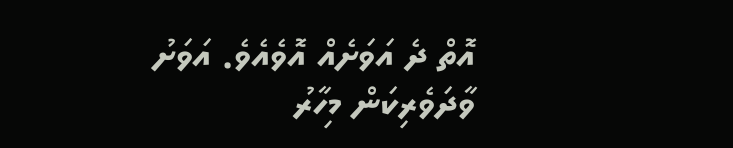އޮތް ދެ އަވަށެއް އޮވެއެވެ. އަވަށު ވާދަވެރިކަން މިހާރު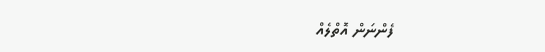ފެންނަން އޮތްލެއް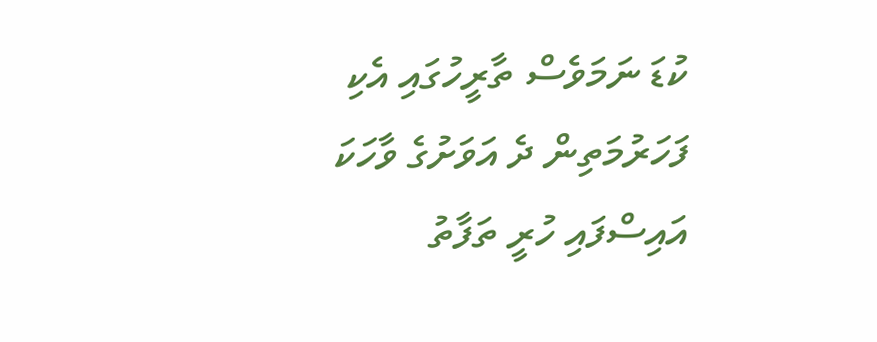ކުޑަ ނަމަވެސް ތާރީހުގައި އެކި ފަހަރުމަތިން ދެ އަވަށުގެ ވާހަކަ އައިސްފައި ހުރީ ތަފާތު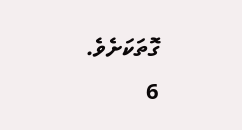ގޮތަކަށެވެ.
6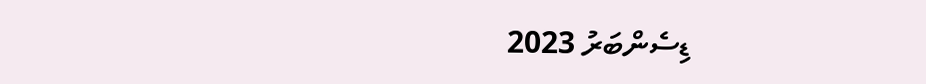ޑިސެންބަރު 2023